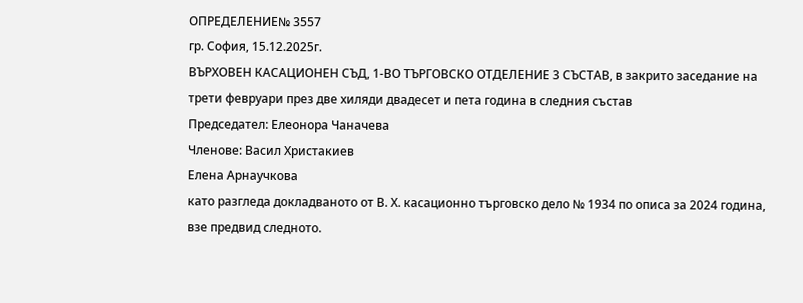ОПРЕДЕЛЕНИЕ№ 3557
гр. София, 15.12.2025г.
ВЪРХОВЕН КАСАЦИОНЕН СЪД, 1-ВО ТЪРГОВСКО ОТДЕЛЕНИЕ 3 СЪСТАВ, в закрито заседание на трети февруари през две хиляди двадесет и пета година в следния състав
Председател: Елеонора Чаначева
Членове: Васил Христакиев
Елена Арнаучкова
като разгледа докладваното от В. Х. касационно търговско дело № 1934 по описа за 2024 година,
взе предвид следното.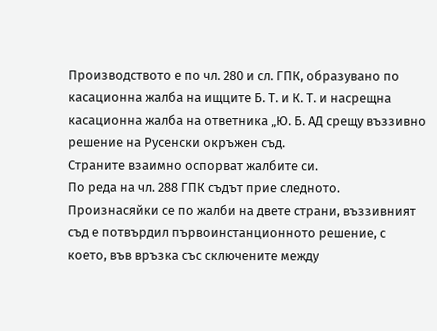Производството е по чл. 280 и сл. ГПК, образувано по касационна жалба на ищците Б. Т. и К. Т. и насрещна касационна жалба на ответника „Ю. Б. АД срещу въззивно решение на Русенски окръжен съд.
Страните взаимно оспорват жалбите си.
По реда на чл. 288 ГПК съдът прие следното.
Произнасяйки се по жалби на двете страни, въззивният съд е потвърдил първоинстанционното решение, с което, във връзка със сключените между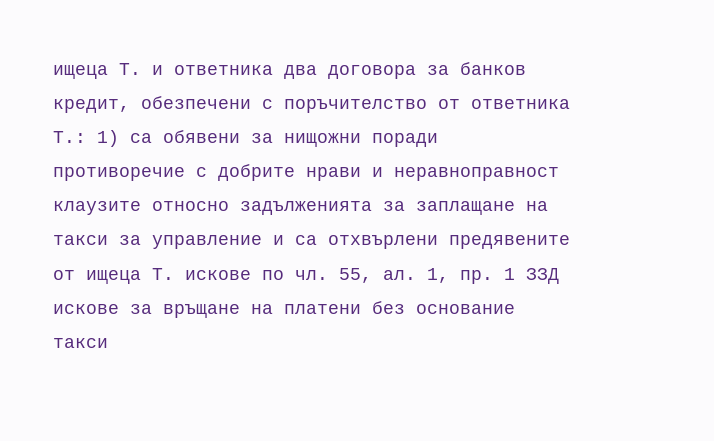ищеца Т. и ответника два договора за банков кредит, обезпечени с поръчителство от ответника Т.: 1) са обявени за нищожни поради противоречие с добрите нрави и неравноправност клаузите относно задълженията за заплащане на такси за управление и са отхвърлени предявените от ищеца Т. искове по чл. 55, ал. 1, пр. 1 ЗЗД искове за връщане на платени без основание такси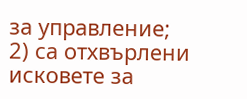за управление; 2) са отхвърлени исковете за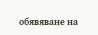обявяване на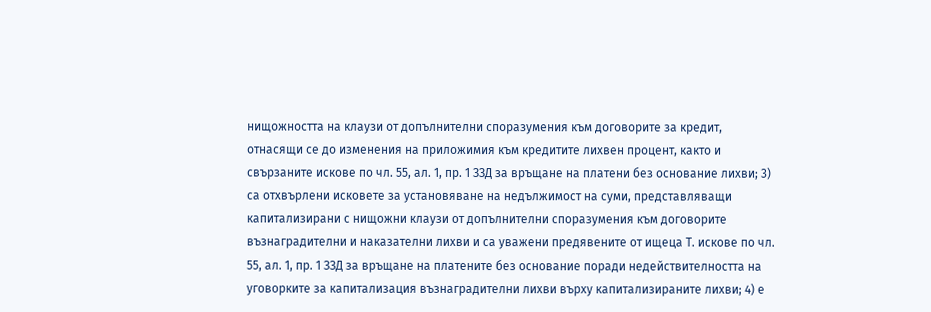нищожността на клаузи от допълнителни споразумения към договорите за кредит, отнасящи се до изменения на приложимия към кредитите лихвен процент, както и свързаните искове по чл. 55, ал. 1, пр. 1 ЗЗД за връщане на платени без основание лихви; 3) са отхвърлени исковете за установяване на недължимост на суми, представляващи капитализирани с нищожни клаузи от допълнителни споразумения към договорите възнаградителни и наказателни лихви и са уважени предявените от ищеца Т. искове по чл. 55, ал. 1, пр. 1 ЗЗД за връщане на платените без основание поради недействителността на уговорките за капитализация възнаградителни лихви върху капитализираните лихви; 4) е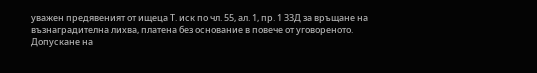уважен предявеният от ищеца Т. иск по чл. 55, ал. 1, пр. 1 ЗЗД за връщане на възнаградителна лихва, платена без основание в повече от уговореното.
Допускане на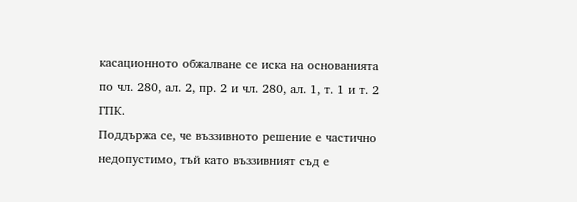касационното обжалване се иска на основанията по чл. 280, ал. 2, пр. 2 и чл. 280, ал. 1, т. 1 и т. 2 ГПК.
Поддържа се, че въззивното решение е частично недопустимо, тъй като въззивният съд е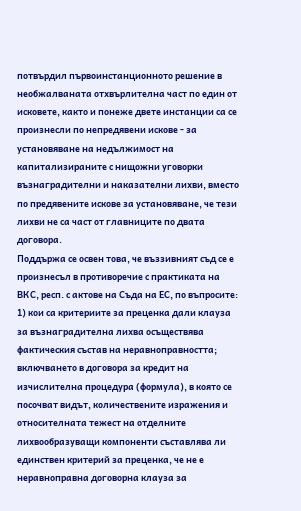потвърдил първоинстанционното решение в необжалваната отхвърлителна част по един от исковете, както и понеже двете инстанции са се произнесли по непредявени искове - за установяване на недължимост на капитализираните с нищожни уговорки възнаградителни и наказателни лихви, вместо по предявените искове за установяване, че тези лихви не са част от главниците по двата договора.
Поддържа се освен това, че въззивният съд се е произнесъл в противоречие с практиката на ВКС, респ. с актове на Съда на ЕС, по въпросите:
1) кои са критериите за преценка дали клауза за възнаградителна лихва осъществява фактическия състав на неравноправността; включването в договора за кредит на изчислителна процедура (формула), в която се посочват видът, количествените изражения и относителната тежест на отделните лихвообразуващи компоненти съставлява ли единствен критерий за преценка, че не е неравноправна договорна клауза за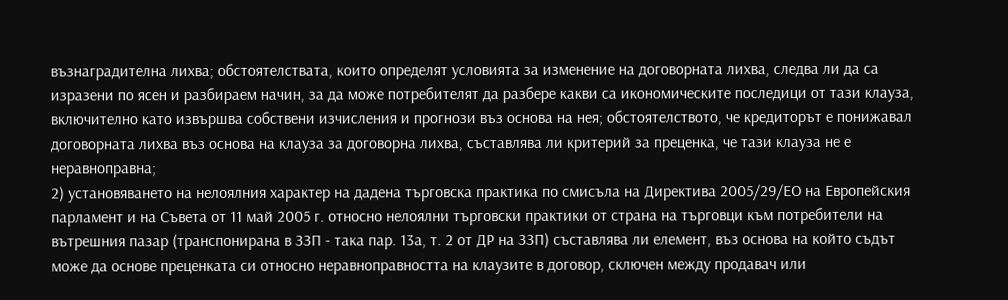възнаградителна лихва; обстоятелствата, които определят условията за изменение на договорната лихва, следва ли да са изразени по ясен и разбираем начин, за да може потребителят да разбере какви са икономическите последици от тази клауза, включително като извършва собствени изчисления и прогнози въз основа на нея; обстоятелството, че кредиторът е понижавал договорната лихва въз основа на клауза за договорна лихва, съставлява ли критерий за преценка, че тази клауза не е неравноправна;
2) установяването на нелоялния характер на дадена търговска практика по смисъла на Директива 2005/29/ЕО на Европейския парламент и на Съвета от 11 май 2005 г. относно нелоялни търговски практики от страна на търговци към потребители на вътрешния пазар (транспонирана в ЗЗП - така пар. 13а, т. 2 от ДР на ЗЗП) съставлява ли елемент, въз основа на който съдът може да основе преценката си относно неравноправността на клаузите в договор, сключен между продавач или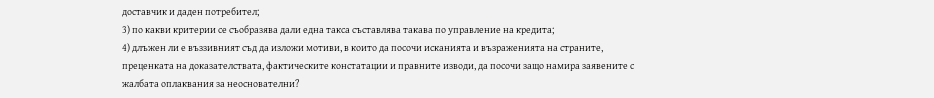доставчик и даден потребител;
3) по какви критерии се съобразява дали една такса съставлява такава по управление на кредита;
4) длъжен ли е въззивният съд да изложи мотиви, в които да посочи исканията и възраженията на страните, преценката на доказателствата, фактическите констатации и правните изводи, да посочи защо намира заявените с жалбата оплаквания за неоснователни?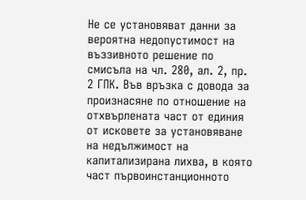Не се установяват данни за вероятна недопустимост на въззивното решение по смисъла на чл. 280, ал. 2, пр. 2 ГПК. Във връзка с довода за произнасяне по отношение на отхвърлената част от единия от исковете за установяване на недължимост на капитализирана лихва, в която част първоинстанционното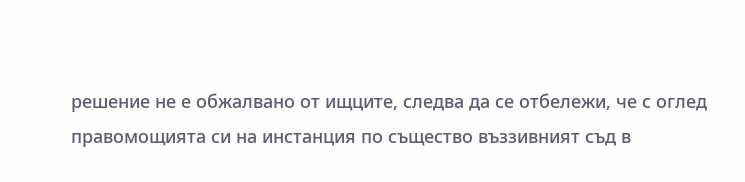решение не е обжалвано от ищците, следва да се отбележи, че с оглед правомощията си на инстанция по същество въззивният съд в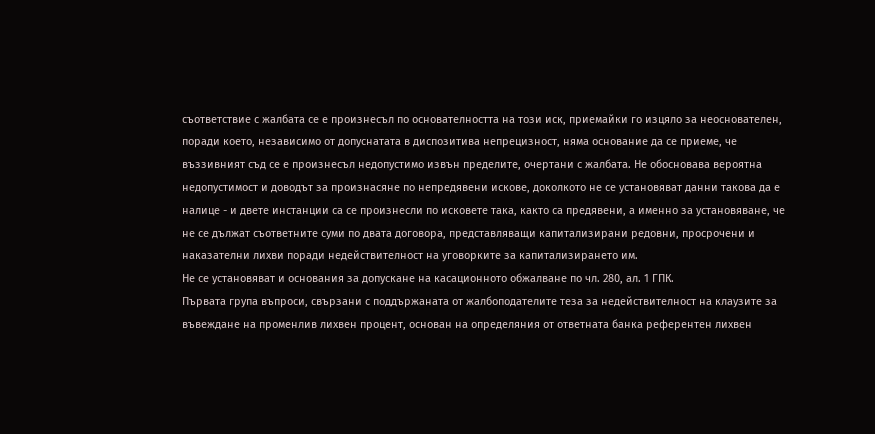съответствие с жалбата се е произнесъл по основателността на този иск, приемайки го изцяло за неоснователен, поради което, независимо от допуснатата в диспозитива непрецизност, няма основание да се приеме, че въззивният съд се е произнесъл недопустимо извън пределите, очертани с жалбата. Не обосновава вероятна недопустимост и доводът за произнасяне по непредявени искове, доколкото не се установяват данни такова да е налице - и двете инстанции са се произнесли по исковете така, както са предявени, а именно за установяване, че не се дължат съответните суми по двата договора, представляващи капитализирани редовни, просрочени и наказателни лихви поради недействителност на уговорките за капитализирането им.
Не се установяват и основания за допускане на касационното обжалване по чл. 280, ал. 1 ГПК.
Първата група въпроси, свързани с поддържаната от жалбоподателите теза за недействителност на клаузите за въвеждане на променлив лихвен процент, основан на определяния от ответната банка референтен лихвен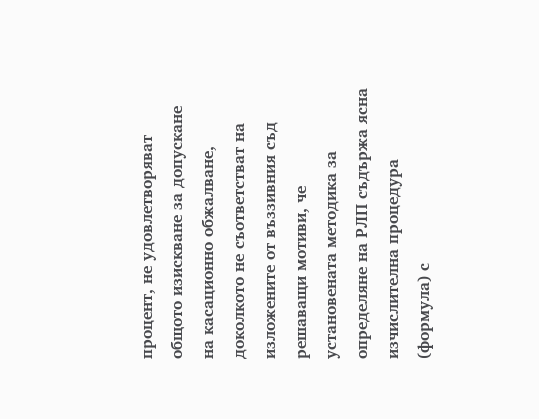процент, не удовлетворяват общото изискване за допускане на касационно обжалване, доколкото не съответстват на изложените от въззивния съд решаващи мотиви, че установената методика за определяне на РЛП съдържа ясна изчислителна процедура (формула) с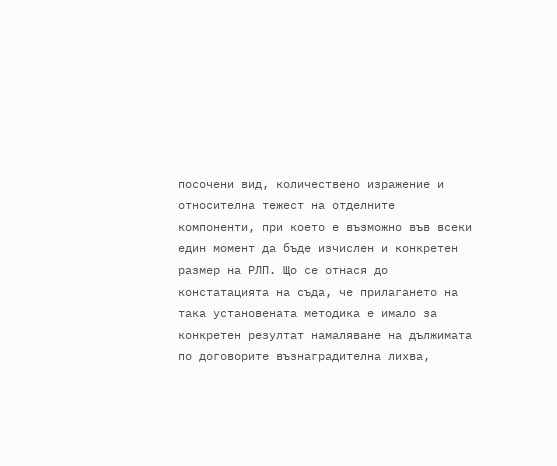посочени вид, количествено изражение и относителна тежест на отделните компоненти, при което е възможно във всеки един момент да бъде изчислен и конкретен размер на РЛП. Що се отнася до констатацията на съда, че прилагането на така установената методика е имало за конкретен резултат намаляване на дължимата по договорите възнаградителна лихва,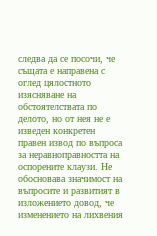следва да се посочи, че същата е направена с оглед цялостното изясняване на обстоятелствата по делото, но от нея не е изведен конкретен правен извод по въпроса за неравноправността на оспорените клаузи. Не обосновава значимост на въпросите и развитият в изложението довод, че изменението на лихвения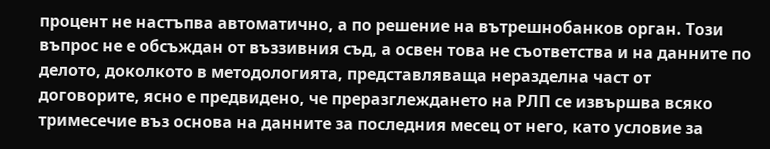процент не настъпва автоматично, а по решение на вътрешнобанков орган. Този въпрос не е обсъждан от въззивния съд, а освен това не съответства и на данните по делото, доколкото в методологията, представляваща неразделна част от договорите, ясно е предвидено, че преразглеждането на РЛП се извършва всяко тримесечие въз основа на данните за последния месец от него, като условие за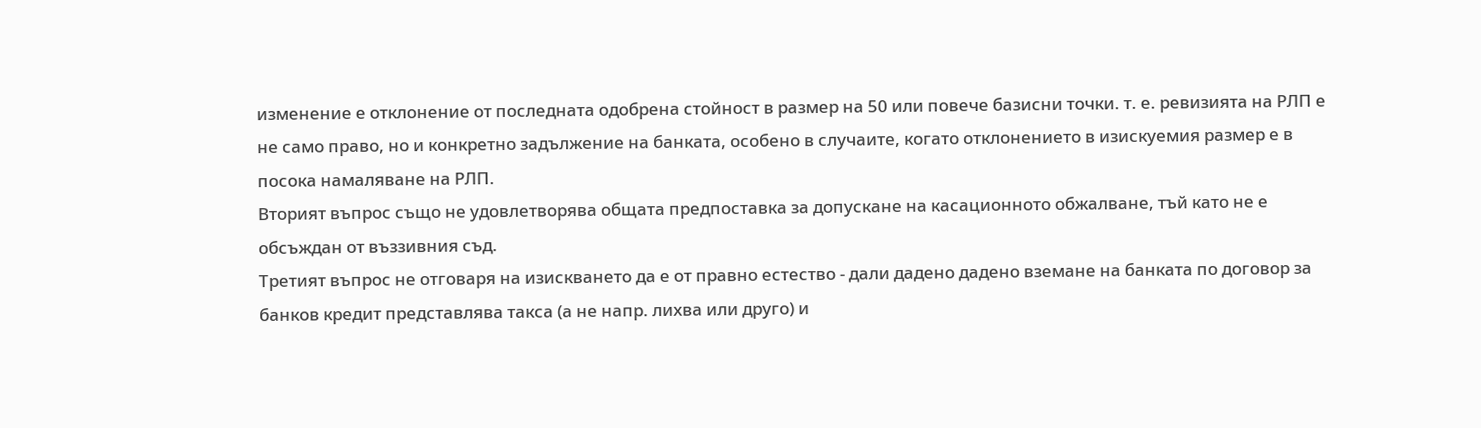изменение е отклонение от последната одобрена стойност в размер на 50 или повече базисни точки. т. е. ревизията на РЛП е не само право, но и конкретно задължение на банката, особено в случаите, когато отклонението в изискуемия размер е в посока намаляване на РЛП.
Вторият въпрос също не удовлетворява общата предпоставка за допускане на касационното обжалване, тъй като не е обсъждан от въззивния съд.
Третият въпрос не отговаря на изискването да е от правно естество - дали дадено дадено вземане на банката по договор за банков кредит представлява такса (а не напр. лихва или друго) и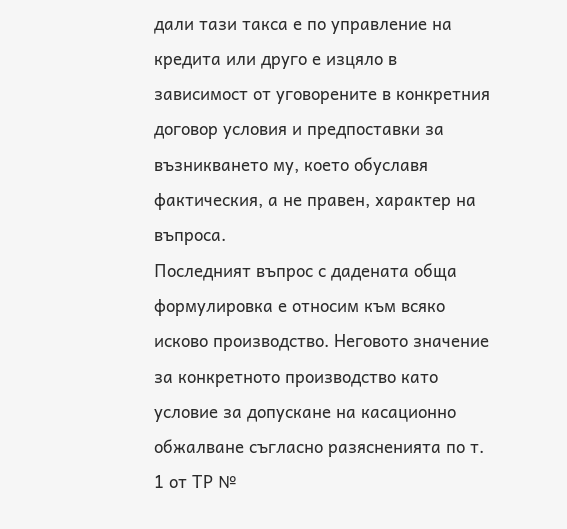дали тази такса е по управление на кредита или друго е изцяло в зависимост от уговорените в конкретния договор условия и предпоставки за възникването му, което обуславя фактическия, а не правен, характер на въпроса.
Последният въпрос с дадената обща формулировка е относим към всяко исково производство. Неговото значение за конкретното производство като условие за допускане на касационно обжалване съгласно разясненията по т. 1 от ТР №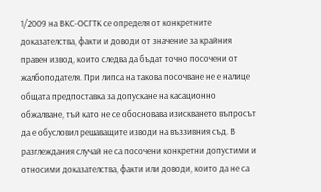1/2009 на ВКС-ОСГТК се определя от конкретните доказателства, факти и доводи от значение за крайния правен извод, които следва да бъдат точно посочени от жалбоподателя. При липса на такова посочване не е налице общата предпоставка за допускане на касационно обжалване, тъй като не се обосновава изискването въпросът да е обусловил решаващите изводи на въззивния съд. В разглеждания случай не са посочени конкретни допустими и относими доказателства, факти или доводи, които да не са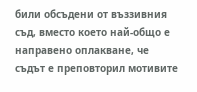били обсъдени от въззивния съд, вместо което най-общо е направено оплакване, че съдът е преповторил мотивите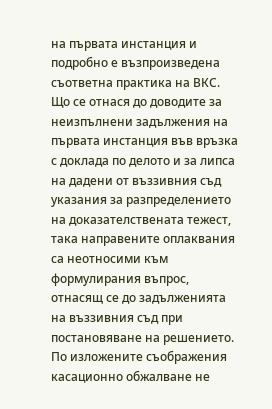на първата инстанция и подробно е възпроизведена съответна практика на ВКС. Що се отнася до доводите за неизпълнени задължения на първата инстанция във връзка с доклада по делото и за липса на дадени от въззивния съд указания за разпределението на доказателствената тежест, така направените оплаквания са неотносими към формулирания въпрос, отнасящ се до задълженията на въззивния съд при постановяване на решението.
По изложените съображения касационно обжалване не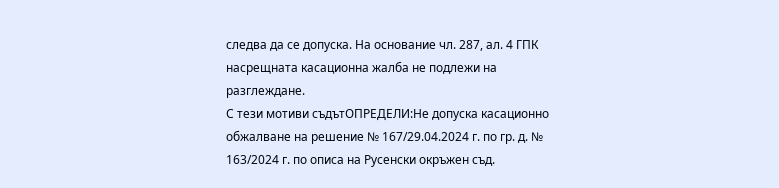следва да се допуска. На основание чл. 287, ал. 4 ГПК насрещната касационна жалба не подлежи на разглеждане.
С тези мотиви съдътОПРЕДЕЛИ:Не допуска касационно обжалване на решение № 167/29.04.2024 г. по гр. д. № 163/2024 г. по описа на Русенски окръжен съд.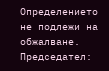Определението не подлежи на обжалване.
Председател: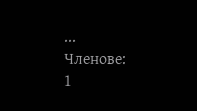...
Членове:
1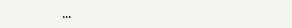...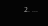2. ...